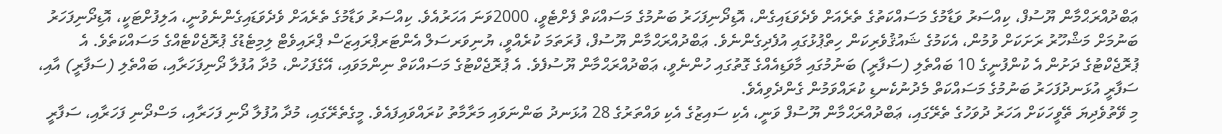ޢަބްދުއްރަޙްމާން ޔޫސުފް، ކިއްސަރު ވަޑާމުގެ މަސައްކަތުގެ ތެރެއަށް ވެދެވަޑައިގެން، އޮޑިދޯނިފަހަރު ބަނުމުގެ މަސައްކަތް ފެށްޓެވީ، 2000ވަނަ އަހަރުއެވެ. ކިއްސަރު ވަޑާމުގެ ތެރެއަށް ވެދެވަޑައިގެންނެވުނީ، އަލިފުށްޓަކީ، އޮޑިދޯނިފަހަރު ބަނުމަށް މަޝްހޫރު ރަށަކަށް ވުމުން، އެކަމުގެ ޝައުޤުވެރިކަން ހިތްޕުޅުގައި އުފެދިގެންނެވެ. ޢަބްދުއްރަޙްމާން ޔޫސުފް، ފުރަތަމަ ކުރެއްވީ، ޔުނިވަރސަލް އެންޓަރޕްރައިޒަސް ޕްރައިވެޓް ލިމިޓެޑުގެ ޕުރޮޖެކްޓެއްގެ މަސައްކަތެވެ. އެ ޕުރޮޖެކްޓުގެ ދަށުން އެ ކުންފުނީގެ 10 ބައްތެލި (ސަފާރީ) ބަނުމުގައި މާވަޑިއެއްގެ ގޮތުގައި ހުންނެވީ، ޢަބްދުއްރަޙްމާން ޔޫސުފެވެ. އެ ޕުރޮޖެކްޓުގެ މަސައްކަތް ނިންމަވައި، އޭގެފަހުން، މުދާ އުފުލާ ދޯނިފަހަރާއި، ބައްތެލި (ސަފާރީ) އާއި، ސަފާރީ އުޅަނދުފަހަރު ބަނުމުގެ މަސައްކަތް މެދުނުކެނޑި ކުރައްވަމުން ގެންދެވިއެވެ.
މި ވޭތުވެދިޔަ ތޭވީހަކަށް އަހަރު ދުވަހުގެ ތެރޭގައި، ޢަބްދުއްރަޙްމާން ޔޫސުފް ވަނީ، އެކި ސައިޒުގެ އެކި ވައްތަރުގެ 28 އުޅަނދު ބަންނަވައި މަރާމާތު ކުރައްވައިފައެވެ. މީގެތެރޭގައި، މުދާ އުފުލާ ދޯނި ފަހަރާއި، މަސްދޯނި ފަހަރާއި، ސަފާރީ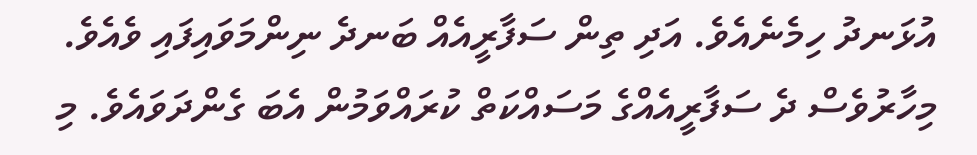އުޅަނދު ހިމެނެއެވެ. އަދި ތިން ސަފާރީއެއް ބަނދެ ނިންމަވައިފައި ވެއެވެ. މިހާރުވެސް ދެ ސަފާރީއެއްގެ މަސައްކަތް ކުރައްވަމުން އެބަ ގެންދަވައެވެ. މި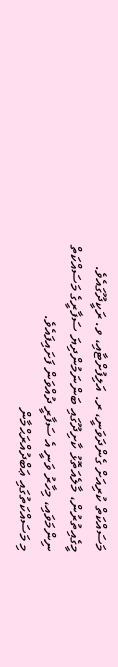މަސައްކަތް ކުރިއަށް ގެންދަވަނީ، ރ. އަލިފުށްޓާއި، ވ. ރަކީދޫގައެވެ. މީގެއިތުރުން، މާލެއަތޮޅު ކާށިދޫގައި ބަންނަމުންދިޔަ ސަފާރީގެ މަސައްކަތް ނިންމަވައި، މިހާރު ވަނީ އެ ސަފާރީ ދުއްވަން ފަށައިފައެވެ.
މި މަސައްކަތުގައި ޢަބްދުއްރަޙްމާން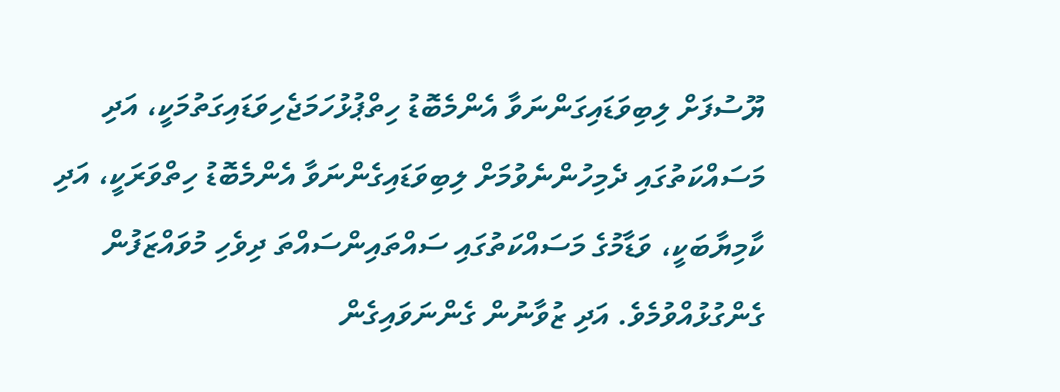ޔޫސުފަށް ލިބިވަޑައިގަންނަވާ އެންމެބޮޑު ހިތްޕުޅުހަމަޖެހިވަޑައިގަތުމަކީ، އަދި މަސައްކަތުގައި ދެމިހުންނެވުމަށް ލިބިވަޑައިގެންނަވާ އެންމެބޮޑު ހިތްވަރަކީ، އަދި ކާމިޔާބަކީ، ވަޑާމުގެ މަސައްކަތުގައި ސައްތައިންސައްތަ ދިވެހި މުވައްޒަފުން ގެންގުޅުއްވުމެވެ. އަދި ޒުވާނުން ގެންނަވައިގެން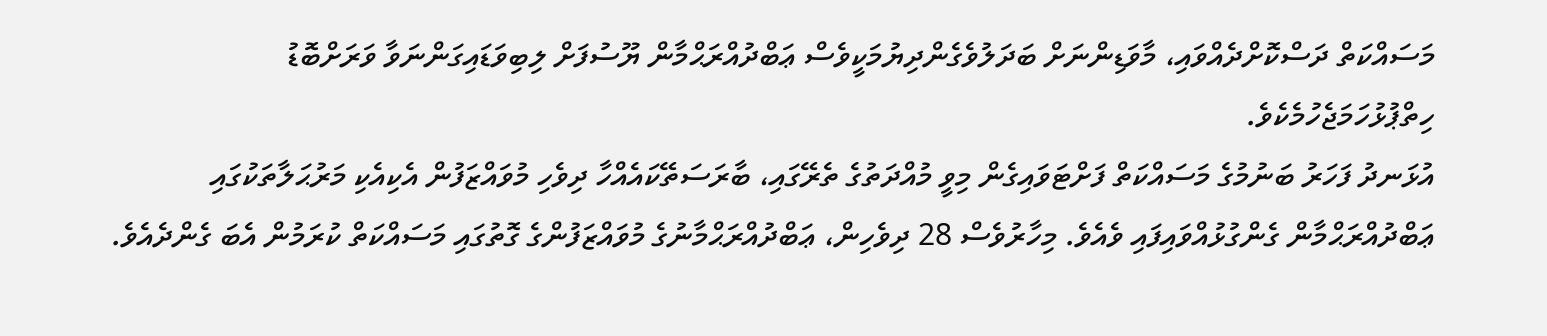މަސައްކަތް ދަސްކޮށްދެއްވައި، މާވަޑިންނަށް ބަދަލުވެގެންދިޔުމަކީވެސް ޢަބްދުއްރަޙްމާން ޔޫސުފަށް ލިބިވަޑައިގަންނަވާ ވަރަށްބޮޑު ހިތްޕުޅުހަމަޖެހުމެކެވެ.
އުޅަނދު ފަހަރު ބަނުމުގެ މަސައްކަތް ފަށްޓަވައިގެން މިވީ މުއްދަތުގެ ތެރޭގައި، ބާރަސަތޭކައެއްހާ ދިވެހި މުވައްޒަފުން އެކިއެކި މަރުޙަލާތަކުގައި ޢަބްދުއްރަޙްމާން ގެންގުޅުއްވައިފައި ވެއެވެ. މިހާރުވެސް 28 ދިވެހިން، ޢަބްދުއްރަޙްމާނުގެ މުވައްޒަފުންގެ ގޮތުގައި މަސައްކަތް ކުރަމުން އެބަ ގެންދެއެވެ.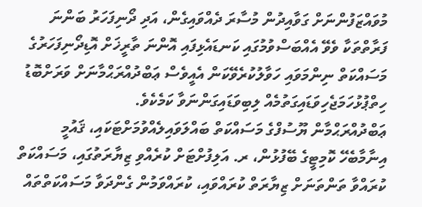މުވައްޒަފުންނަށް ގަވާއިދުން މުސާރަ ދެއްވައިގެން، އަދި ދޯނިފަހަރު ބަންނަ ފަރާތްތަކާ ވެވޭ އެއްބަސްވުމުގައި ކަނޑައެޅިފައި އޮންނަ ތާރީޚަށް އޮޑިދޯނިފަހަރުގެ މަސައްކަތް ނިންމަވައި ހަވާލުކުރެވޭކަން އެއީވެސް ޢަބްދުއްރަޙްމާނަށް ވަރަށްބޮޑު ހިތްޕުޅުހަމަޖެހިވަޑައިގަތުމެއް ލިބިވަޑައިގަންނަވާ ކަމެކެވެ.
ޢަބްދުއްރަޙްމާން ޔޫސުފްގެ މަސައްކަތް ބައްލަވައިލެއްވުމަށްޓަކައި، ޤައުމީ އިނާމާބެހޭ ކޮމިޓީގެ ބޭފުޅުން، ރ. އަލިފުށްޓަށް ކުރެއްވި ޒިޔާރަތުގައި، މަސައްކަތް ކުރައްވާ ތަންތަނަށް ޒިޔާރަތް ކުރައްވައި، ކުރައްވަމުން ގެންދަވާ މަސައްކަތްތައް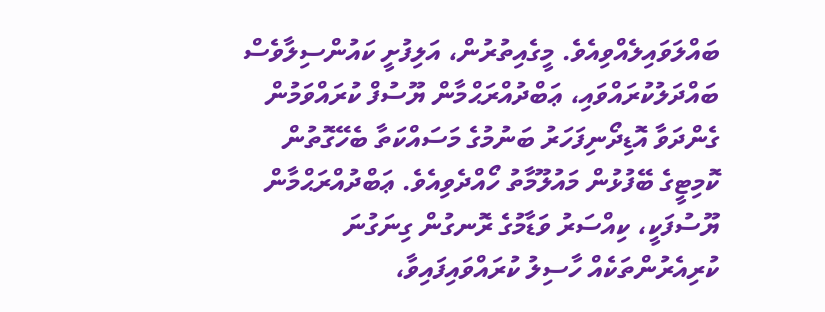ބައްލަވައިލެއްވިއެވެ. މީގެއިތުރުން، އަލިފުށީ ކައުންސިލާވެސް ބައްދަލުކުރައްވައި، ޢަބްދުއްރަޙްމާން ޔޫސުފް ކުރައްވަމުން ގެންދަވާ އޮޑިދޯނިފަހަރު ބަނުމުގެ މަސައްކަތާ ބެހޭގޮތުން ކޮމިޓީގެ ބޭފުޅުން މައުލޫމާތު ހޯއްދެވިއެވެ. ޢަބްދުއްރަޙްމާން ޔޫސުފަކީ، ކިއްސަރު ވަޑާމުގެ ރޮނގުން ގިނަގުނަ ކުރިއެރުންތަކެއް ހާސިލު ކުރައްވައިފައިވާ،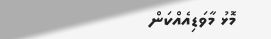މޮޅު މާވަޑިއެއްކަން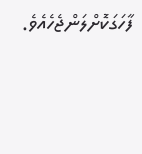ފާހަގަކޮށްލަންޖެހެއެވެ.